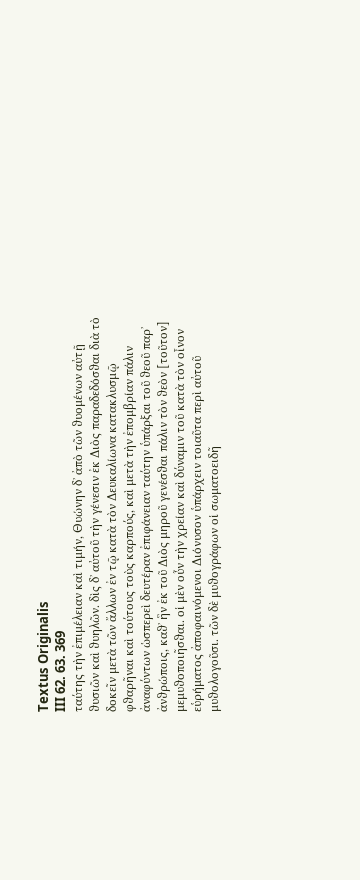Textus Originalis
III 62. 63. 369
ταύτης τὴν ἐπιμέλειαν καὶ τιμήν, Θυώνην δ᾽ ἀπὸ τῶν ϑυομένων αὐτῇ ϑυσιῶν καὶ ϑυηλῶν. δὶς δ᾽ αὐτοῦ τὴν γένεσιν ἐκ Διὸς παραδεδόσϑαι διὰ τὸ δοκεῖν μετὰ τῶν ἄλλων ἐν τῷ κατὰ τὸν Δευκαλίωνα κατακλυσμῷ φϑαρῆναι καὶ τούτους τοὺς καρπούς, καὶ μετὰ τὴν ἐπομβρίαν πάλιν ἀναφύντων ὡσπερεὶ δευτέραν ἐπιφάνειαν ταύτην ὑπάρξαι τοῦ ϑεοῦ παρ᾽ ἀνϑρώποις, καϑ᾽ ἣν ἐκ τοῦ Διὸς μηροῦ γενέσϑαι πάλιν τὸν ϑεὸν [τοῦτον] μεμυϑοποιῆσϑαι. οἱ μὲν οὖν τὴν χρείαν καὶ δύναμιν τοῦ κατὰ τὸν οἶνον εὑρήματος ἀποφαινόμενοι Διόνυσον ὑπάρχειν τοιαῦτα περὶ αὐτοῦ μυϑολογοῦσι. τῶν δὲ μυϑογράφων οἱ σωματοειδῆ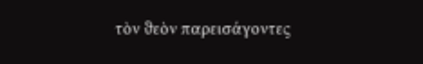τὸν ϑεὸν παρεισάγοντες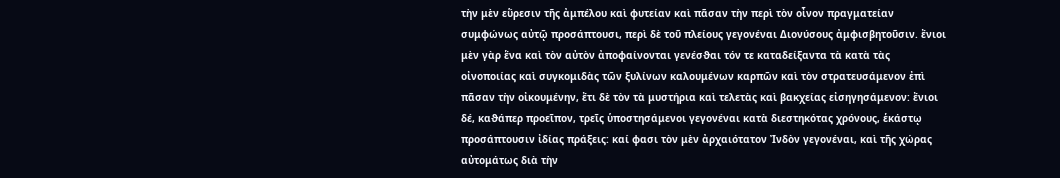τὴν μὲν εὕρεσιν τῆς ἀμπέλου καὶ φυτείαν καὶ πᾶσαν τὴν περὶ τὸν οἶνον πραγματείαν συμφώνως αὐτῷ προσάπτουσι, περὶ δὲ τοῦ πλείους γεγονέναι Διονύσους ἀμφισβητοῦσιν. ἔνιοι μὲν γὰρ ἕνα καὶ τὸν αὐτὸν ἀποφαίνονται γενέσϑαι τόν τε καταδείξαντα τὰ κατὰ τὰς οἰνοποιίας καὶ συγκομιδὰς τῶν ξυλίνων καλουμένων καρπῶν καὶ τὸν στρατευσάμενον ἐπὶ πᾶσαν τὴν οἰκουμένην, ἔτι δὲ τὸν τὰ μυστήρια καὶ τελετὰς καὶ βακχείας εἰσηγησάμενον: ἔνιοι δέ, καϑάπερ προεῖπον, τρεῖς ὑποστησάμενοι γεγονέναι κατὰ διεστηκότας χρόνους, ἑκάστῳ προσάπτουσιν ἰδίας πράξεις: καί φασι τὸν μὲν ἀρχαιότατον Ἰνδὸν γεγονέναι, καὶ τῆς χώρας αὐτομάτως διὰ τὴν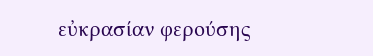εὐκρασίαν φερούσης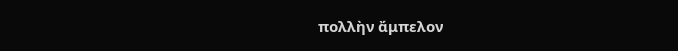πολλὴν ἄμπελον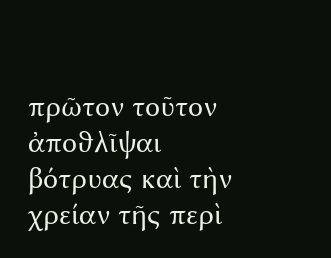πρῶτον τοῦτον ἀποϑλῖψαι βότρυας καὶ τὴν χρείαν τῆς περὶ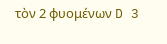τὸν 2 φυομένων D 3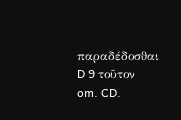παραδέδοσϑαι D 9 τοῦτον om. CD.